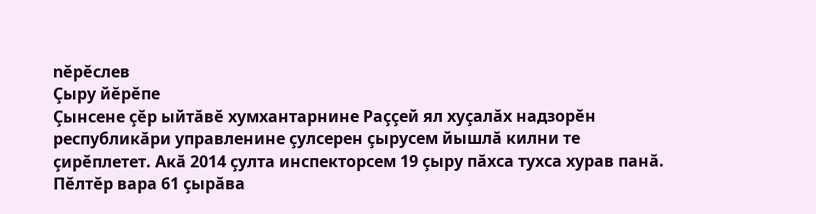nĕрĕслев
Çыру йĕрĕпе
Çынсене çĕр ыйтăвĕ хумхантарнине Раççей ял хуçалăх надзорĕн республикăри управленине çулсерен çырусем йышлă килни те çирĕплетет. Акă 2014 çулта инспекторсем 19 çыру пăхса тухса хурав панă. Пĕлтĕр вара 61 çырăва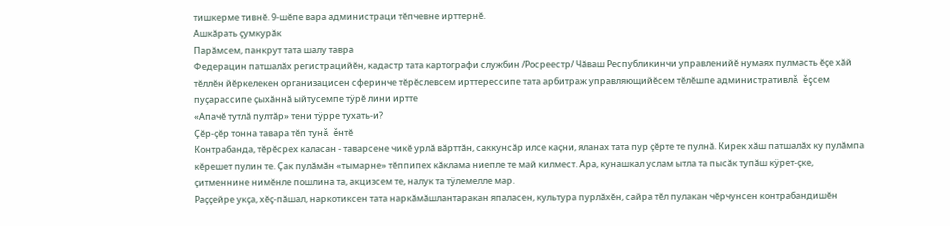тишкерме тивнĕ. 9-шĕпе вара администраци тĕпчевне ирттернĕ.
Ашкăрать çумкурăк
Парăмсем, панкрут тата шалу тавра
Федерацин патшалăх регистрацийĕн, кадастр тата картографи службин /Росреестр/ Чăваш Республикинчи управленийĕ нумаях пулмасть ĕçе хăй тĕллĕн йĕркелекен организацисен сферинче тĕрĕслевсем ирттерессипе тата арбитраж управляющийĕсем тĕлĕшпе административлă ĕçсем пуçарассипе çыхăннă ыйтусемпе тÿрĕ лини иртте
«Апачĕ тутлă пултăр» тени тÿрре тухать-и?
Çĕр-çĕр тонна тавара тĕп тунă ĕнтĕ
Контрабанда, тĕрĕсрех каласан - таварсене чикĕ урлă вăрттăн, саккунсăр илсе каçни, яланах тата пур çĕрте те пулнă. Кирек хăш патшалăх ку пулăмпа кĕрешет пулин те. Çак пулăмăн «тымарне» тĕппипех кăклама ниепле те май килмест. Ара, кунашкал услам ытла та пысăк тупăш кÿрет-çке, çитменнине нимĕнле пошлина та, акцизсем те, налук та тÿлемелле мар.
Раççейре укçа, хĕç-пăшал, наркотиксен тата наркăмăшлантаракан япаласен, культура пурлăхĕн, сайра тĕл пулакан чĕрчунсен контрабандишĕн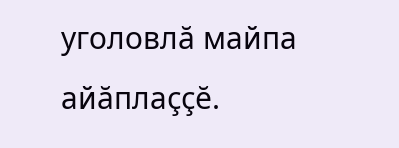уголовлă майпа айăплаççĕ.